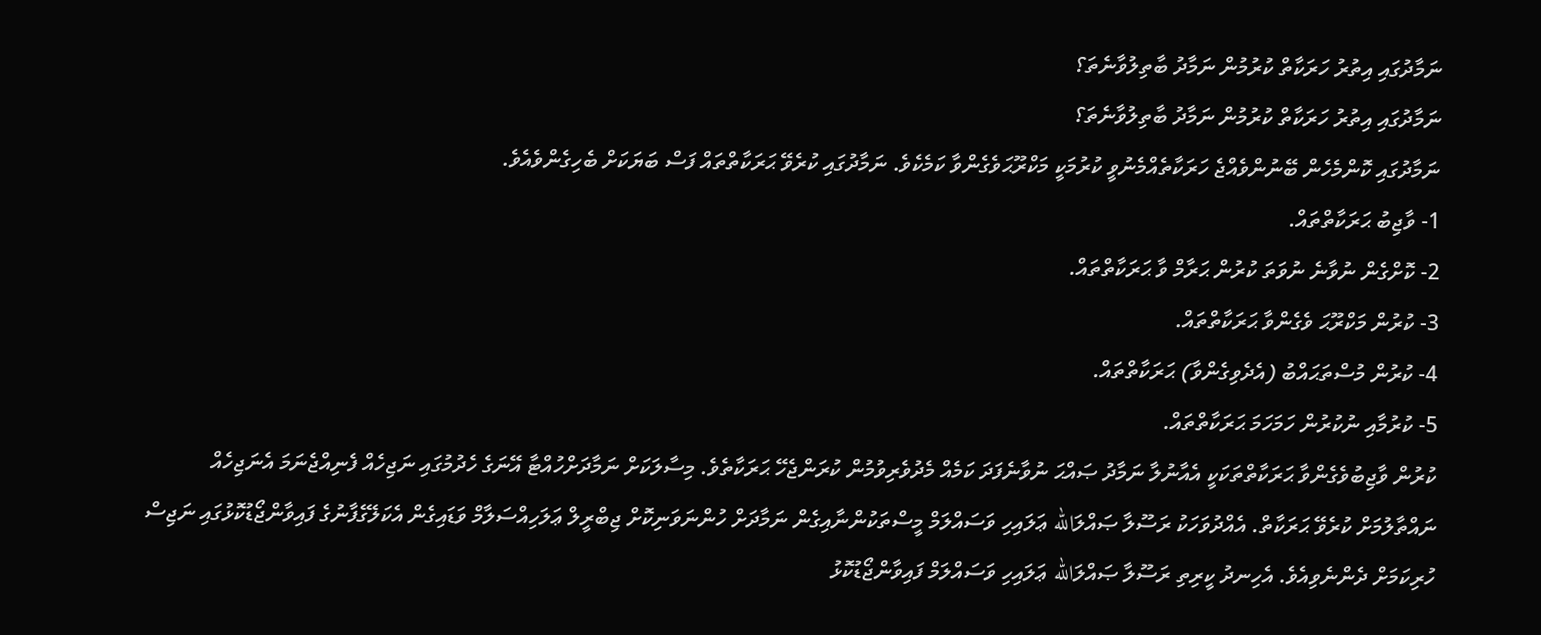ނަމާދުގައި އިތުރު ހަރަކާތް ކުރުމުން ނަމާދު ބާތިލުވާނެތަ؟
ނަމާދުގައި އިތުރު ހަރަކާތް ކުރުމުން ނަމާދު ބާތިލުވާނެތަ؟
ނަމާދުގައި ކޮންމެހެން ބޭނުންވެއްޖެ ހަރަކާތެއްމެނުވީ ކުރުމަކީ މަކްރޫޙަވެގެންވާ ކަމެކެވެ. ނަމާދުގައި ކުރެވޭ ޙަރަކާތްތައް ފަސް ބަޔަކަށް ބެހިގެންވެއެވެ.
1- ވާޖިބު ޙަރަކާތްތައް.
2- ކޮށްގެން ނުވާނެ ނުވަތަ ކުރުން ޙަރާމް ވާ ޙަރަކާތްތައް.
3- ކުރުން މަކްރޫޙަ ވެގެންވާ ޙަރަކާތްތައް.
4- ކުރުން މުސްތަޙައްބު (އެދެވިގެންވާ) ޙަރަކާތްތައް.
5- ކުރުމާއި ނުކުރުން ހަމަހަމަ ޙަރަކާތްތައް.
ކުރުން ވާޖިބުވެގެންވާ ޙަރަކާތްތަކަކީ އެއާނުލާ ނަމާދު ޞައްޙަ ނުވާނެފަދަ ކަމެއް މެދުވެރިވުމުން ކުރަންޖެހޭ ޙަރަކާތެވެ. މިސާލަކަށް ނަމާދަށްހުއްޓާ އޭނަގެ ހެދުމުގައި ނަޖިހެއް ފެނިއްޖެނަމަ އެނަޖިހެއް ނައްތާލުމަށް ކުރެވޭ ޙަރަކާތް. އެއްދުވަހަކު ރަސޫލާ ޞައްލަالله ޢަލައިހި ވަސައްލަމް މީސްތަކުންނާއިގެން ނަމާދަށް ހުންނަވަނިކޮށް ޖިބްރީލް ޢަލަހިއްސަލާމް ވަޑައިގެން އެކަލޭގެފާނުގެ ފައިވާންޖޯޑުކޮޅުގައި ނަޖިސް ހުރިކަމަށް ދެންނެވިއެވެ. އެހިނދު ކީރިތި ރަސޫލާ ޞައްލަالله ޢަލައިހި ވަސައްލަމް ފައިވާންޖޯޑުކޮޅު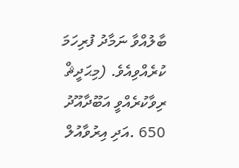ބާލުއްވާ ނަމާދު ފުރިހަމަ ކުރެއްވިއެވެ. (މިޙަދީޘް ރިވާކުރެއްވީ އަބޫދާއޫދު 650 .އަދި އިރުވާއުލް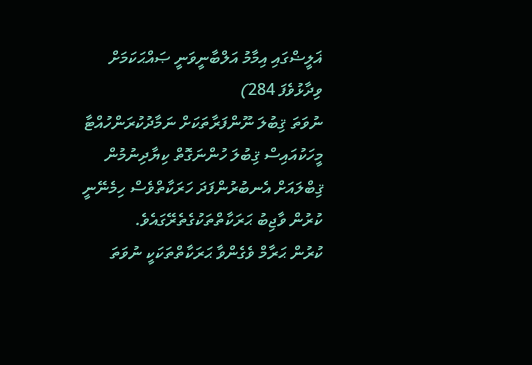ޣަލީޟްގައި އިމާމު އަލްބާނީވަނީ ޞައްޙަކަމަށް ވިދާޅުވެފަ 284)
ނުވަތަ ޤިބުލަ ނޫންފަރާތަކަށް ނަމާދުކުރަންހުއްޓާ މީހަކުއައިސް ޤިބުލަ ހުންނަގޮތް ކިޔާދިނުމުން ޤިބްލައަށް އެނބުރުންފަދަ ހަރަކާތްވެސް ހިމެނޭނީ ކުރުން ވާޖިބު ޙަރަކާތްތަކުގެތެރޭގައެވެ.
ކުރުން ޙަރާމް ވެގެންވާ ޙަރަކާތްތަކަކީ ނުވަތަ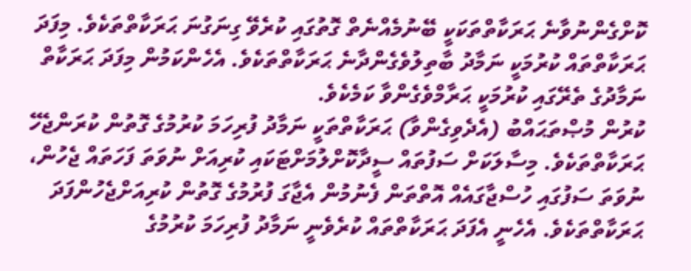ކޮށްގެންނުވާނެ ޙަރަކާތްތަކަކީ ބޭނުމެއްނެތް ގޮތުގައި ކުރެވޭ ގިނަގުނަ ޙަރަކާތްތަކެވެ. މިފަދަ ޙަރަކާތްތައް ކުރުމަކީ ނަމާދު ބާތިލުވެގެންދާނެ ޙަރަކާތްތަކެވެ. އެހެންކަމުން މިފަދަ ޙަރަކާތް ނަމާދުގެ ތެރޭގައި ކުރުމަކީ ޙަރާމްވެގެންވާ ކަމެކެވެ.
ކުރުން މުޞްތަޙައްބު (އެދެވިގެންވާ) ޙަރަކާތްތަކީ ނަމާދު ފުރިހަމަ ކުރުމުގެ ގޮތުން ކުރަންޖެހޭ ޙަރަކާތްތަކެވެ. މިސާލަކަށް ސަފުތައް ސީދާކޮށްލުމަށްޓަކައި ކުރިއަށް ނުވަތަ ފަހަތައް ޖެހުން، ނުވަތަ ސަފުގައި ހުސްޖާގައެއް އޮތްތަން ފެނުމުން އެޖާގަ ފުރުމުގެ ގޮތުން ކުރިއަށްޖެހުންފަދަ ޙަރަކާތްތަކެވެ. އެހެނީ އެފަދަ ޙަރަކާތްތައް ކުރެވެނީ ނަމާދު ފުރިހަމަ ކުރުމުގެ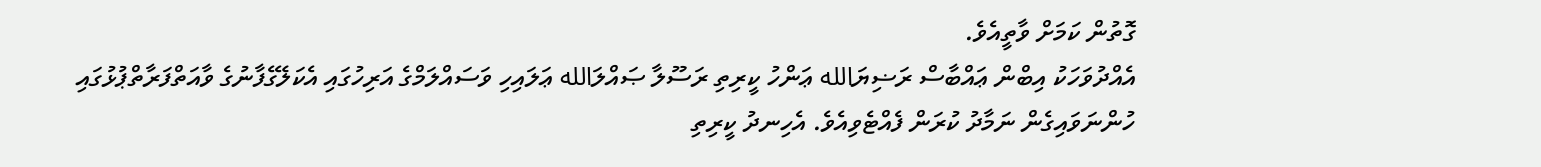ގޮތުން ކަމަށް ވާތީއެވެ.
އެއްދުވަހަކު އިބްން ޢައްބާސް ރަޟިޔަالله ޢަންހު ކީރިތި ރަސޫލާ ޞައްލަالله ޢަލައިހި ވަސައްލަމްގެ އަރިހުގައި އެކަލޭގެފާނުގެ ވާއަތްފަރާތްޕުޅުގައި ހުންނަވައިގެން ނަމާދު ކުރަން ފެއްޓެވިއެވެ. އެހިނދު ކީރިތި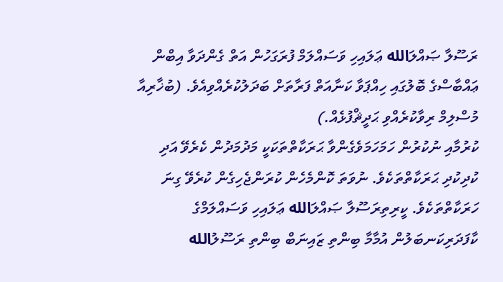ރަސޫލާ ޞައްލަالله ޢަލައިހި ވަސައްލަމް ފުރަގަހުން އަތް ގެންދަވާ އިބްން ޢައްބާސްގެ ބޮލުގައި ހިއްޕަވާ ކަނާއަތް ފަރާތަށް ބަދަލުކުރެއްވިއެވެ. (ބުޚާރިއާ މުސްލިމް ރިވާކުރެއްވި ޙަދީޘްފުޅެއް.)
ކުރުމާއި ނުކުރުން ހަމަހަމަވެގެންވާ ޙަރަކާތްތަކަކީ މަދުމަދުން ކެރެވޭ އަދި ކުދިކުދި ޙަރަކާތްތަކެވެ. ނުވަތަ ކޮންމެހެން ކުރަންޖެހިގެން ކުރެވޭ ގިނަ ހަރަކާތްތަކެވެ. ކީރިތިރަސޫލާ ޞައްލަالله ޢަލައިހި ވަސައްލަމްގެ ކާފަދަރިކަނބަލުން އުމާމާ ބިންތި ޒައިނަބް ބިންތި ރަސޫލުالله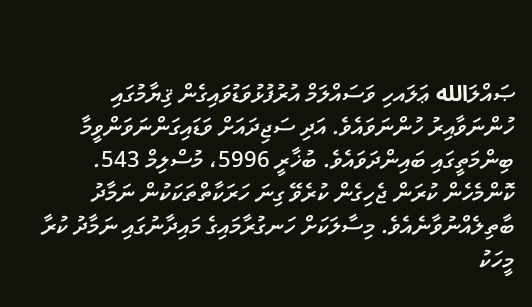ޞައްލަالله ޢަލައހި ވަސައްލަމް އުރުފުޅުވަޑުވައިގެން ޤިޔާމުގައި ހުންނަވާއިރު ހުންނަވައެވެ. އަދި ސަޖިދައަށް ވަޑައިގަންނަވަންވީމާ ބިންމަތީގައި ބައިންދަވައެވެ. ބުޚާރީ 5996، މުސްލިމް 543. ކޮންމެހެން ކުރަން ޖެހިގެން ކުރެވޭ ގިނަ ހަރަކާތްތަކަކުން ނަމާދު ބާތިލެއްނުވާނެއެވެ. މިސާލަކަށް ހަނގުރާމައިގެ މައިދާނުގައި ނަމާދު ކުރާ މީހަކު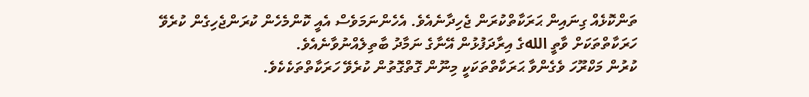ތަންކޮޅެއް ގިނައިން ޙަރަކާތްކުރަން ޖެހިދާނެއެވެ. އެހެންނަމަވެސް އެއީ ކޮންމެހެން ކުރަންޖެހިގެން ކުރެވޭ ހަރަކާތްތަކަށް ވާތީ اللهގެ އިރާދަފުޅުން އޭނާގެ ނަމާދު ބާތިލެއްނުވާނެއެވެ.
ކުރުން މަކްރޫހަ ވެގެންވާ ޙަރަކާތްތަކަކީ މިނޫން ގޮތްގޮތުން ކުރެވޭ ހަރަކާތްތަކެކެވެ.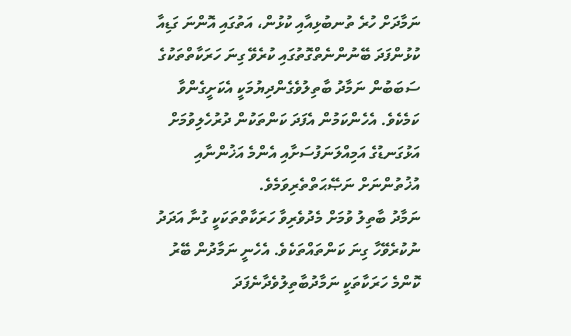ނަމާދަށް ހުރެ ތުނބުޅިއާއި ކުޅުން، އަތުގައި އޮންނަ ގަޑިއާ ކުޅުންފަދަ ބޭނުންނެތްގޮތުގައި ކުރެވޭ ގިނަ ހަރަކާތްތަކުގެ ސަބަބުން ނަމާދު ބާތިލުވެގެންދިޔުމަކީ އެކަށީގެންވާ ކަމެކެވެ. އެހެންކަމުން އެފަދަ ކަންތަކުން ދުރުހެލިވުމަށް އަޅުގަނޑުގެ އަމިއްލަނަފުސަށާއި އެންމެ އަޚުންނާއި އުޚުތުންނަށް ނަޞޭޙަތްތެރިވަމެވެ.
ނަމާދު ބާތިލު ވުމަށް މެދުވެރިވާ ހަރަކާތްތަކަކީ ގުނާ އަދަދު ނުކުރެވޭހާ ގިނަ ކަންތައްތަކެވެ. އެހެނީ ނަމާދުން ބޭރު ކޮންމެ ހަރަކާތަކީ ނަމާދުބާތިލުވެދާނެފަދަ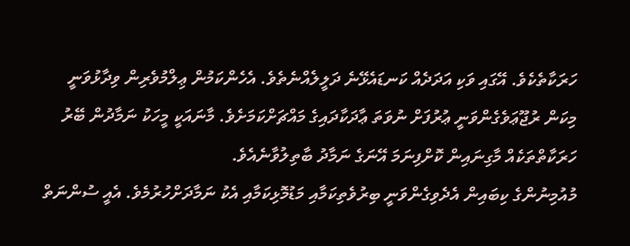ހަރަކާތެކެވެ. އޭގައި ވަކި އަދަދެއް ކަނޑައެޅޭނެ ދަލީލެއްނެތެވެ. އެހެންކަމުން ޢިލްމުވެރިން ވިދާޅުވަނީ މިކަން ރުޖޫޢަވެގެންވަނީ ޢުރުފަށް ނުވަތަ ޢާދަކާދައިގެ މައްޗަށްކަމަށެވެ. މާނައަކީ މީހަކު ނަމާދުން ބޭރު ހަރަކާތްތަކެއް މާގިނައިން ކޮށްފިނަމަ އޭނަގެ ނަމާދު ބާތިލުވާނެއެވެ.
މުއުމިނުންގެ ކިބައިން އެދެވިގެންވަނީ ބިރުވެތިކަމާއި މަޑުމޮޅިކަމާއި އެކު ނަމާދަށްހުރުމެވެ. އެއީ ސުންނަތް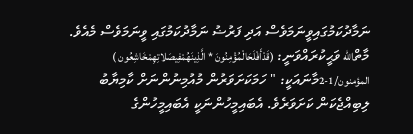ނަމާދުކަމުގައިވީނަމަވެސް އަދި ފަރުޟު ނަމާދުކަމުގައި ވީނަމަވެސް މެއެވެ. މާތްالله ވަޙީކުރައްވަނީ: (قَدْأَفْلَحَالْمُؤْمِنُونَ * الَّذِينَهُمْفِيصَلاتِهِمْخَاشِعُون ) المؤمنون/1-2މާނައަކީ: " ހަމަކަށަވަރުން މުއުމިނުންނަށް ކާމިޔާބު ލިބިއްޖެކަން ކަށަވަރެވެ. އެބައިމީހުންނަކީ އެބައިމީހުންގެ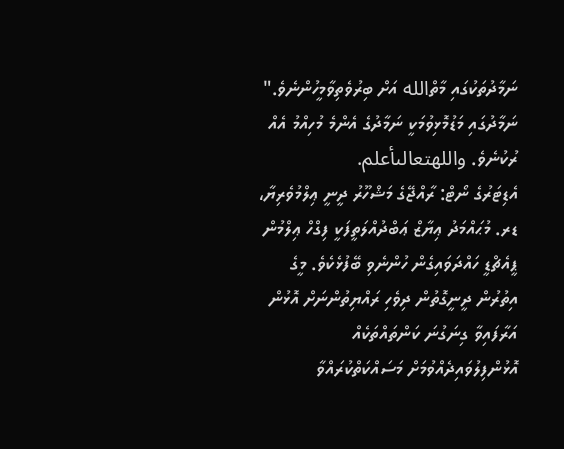ނަމާދުތަކުގައި މާތްالله އަށް ބިރުވެތިވާމީހުންނެވެ." ނަމާދުގައި މަޑުމޮޅިވުމަކީ ނަމާދުގެ އެންމެ މުހިއްމު އެއް ރުކުނެވެ. واللهتعالىأعلم.
އެޑިޓަރުގެ ނޯޓް: ރާއްޖޭގެ މަޝްހޫރު ދީނީ ޢިލްމުވެރިޔާ، ޑރ. މުޙައްމަދު ޢިޔާޒް ޢަބްދުއްލަތީފަކީ ފިގްހް ޢިލްމުން ޕީއެޗްޑީ ހައްދަވައިގެން ހުންނެވި ބޭފުޅެކެވެ. މީގެ އިތުރުން ދީނީގޮތުން ދިވެހި ރައްޔިތުންނަށް އޮޅުން އަރާފައިވާ ގިނަގުނަ ކަންތައްތަކެއް އޮޅުންފިލުވައިދެއްވުމަށް މަސައްކަތްކުރައްވާ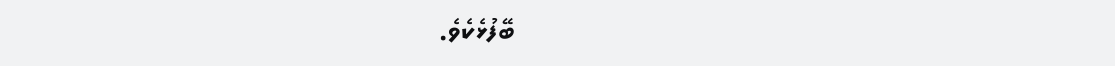ބޭފުޅެކެވެ.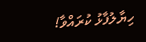ހިޔާލުފާޅު ކުރައްވާ!